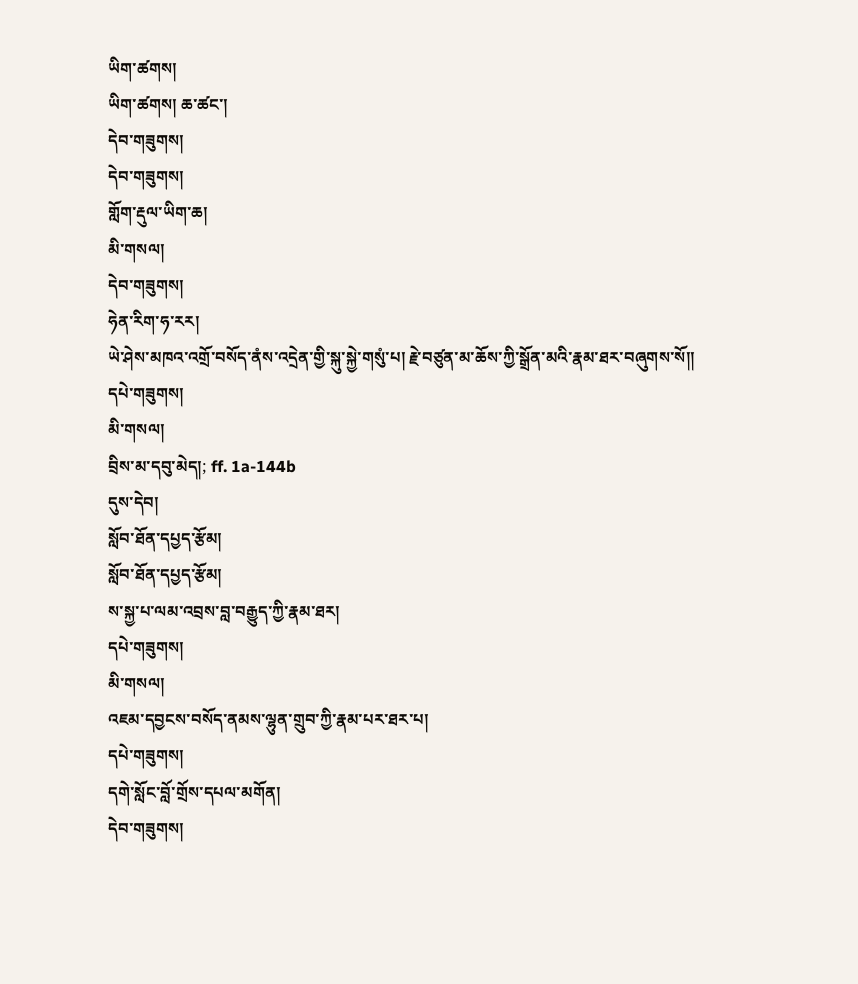ཡིག་ཚགས།
ཡིག་ཚགས། ཆ་ཚང་།
དེབ་གཟུགས།
དེབ་གཟུགས།
གློག་རྡུལ་ཡིག་ཆ།
མི་གསལ།
དེབ་གཟུགས།
ཧེན་རིག་ཧ་རར།
ཡེ་ཤེས་མཁའ་འགྲོ་བསོད་ནཾས་འདྲེན་གྱི་སྐུ་སྐྱེ་གསུཾ་པ། རྗེ་བཙུན་མ་ཆོས་ཀྱི་སྒྲོན་མའི་རྣམ་ཐར་བཞུགས་སོ༎
དཔེ་གཟུགས།
མི་གསལ།
བྲིས་མ་དབུ་མེད།; ff. 1a-144b
དུས་དེབ།
སློབ་ཐོན་དཔྱད་རྩོམ།
སློབ་ཐོན་དཔྱད་རྩོམ།
ས་སྐྱ་པ་ལམ་འབྲས་བླ་བརྒྱུད་ཀྱི་རྣམ་ཐར།
དཔེ་གཟུགས།
མི་གསལ།
འཇམ་དབྱངས་བསོད་ནམས་ལྷུན་གྲུབ་ཀྱི་རྣམ་པར་ཐར་པ།
དཔེ་གཟུགས།
དགེ་སློང་བློ་གྲོས་དཔལ་མགོན།
དེབ་གཟུགས།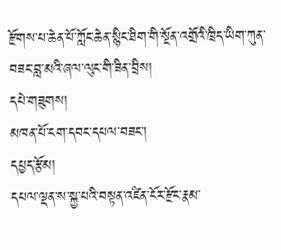རྫོགས་པ་ཆེན་པོ་ཀློང་ཆེན་སྙིང་ཐིག་གི་སྔོན་འགྲོའི་ཁྲིད་ཡིག་ཀུན་བཟང་བླ་མའི་ཞལ་ལུང་གི་ཟིན་བྲིས།
དཔེ་གཟུགས།
མཁན་པོ་ངག་དབང་དཔལ་བཟང་།
དཔྱད་རྩོམ།
དཔལ་ལྡན་ས་སྐྱ་པའི་བསྟན་འཛིན་ངོར་རྫོང་རྣམ་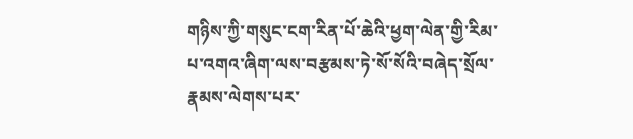གཉིས་ཀྱི་གསུང་ངག་རིན་པོ་ཆེའི་ཕྱག་ལེན་གྱི་རིམ་པ་འགའ་ཞིག་ལས་བརྩམས་ཏེ་སོ་སོའི་བཞེད་སྲོལ་རྣམས་ལེགས་པར་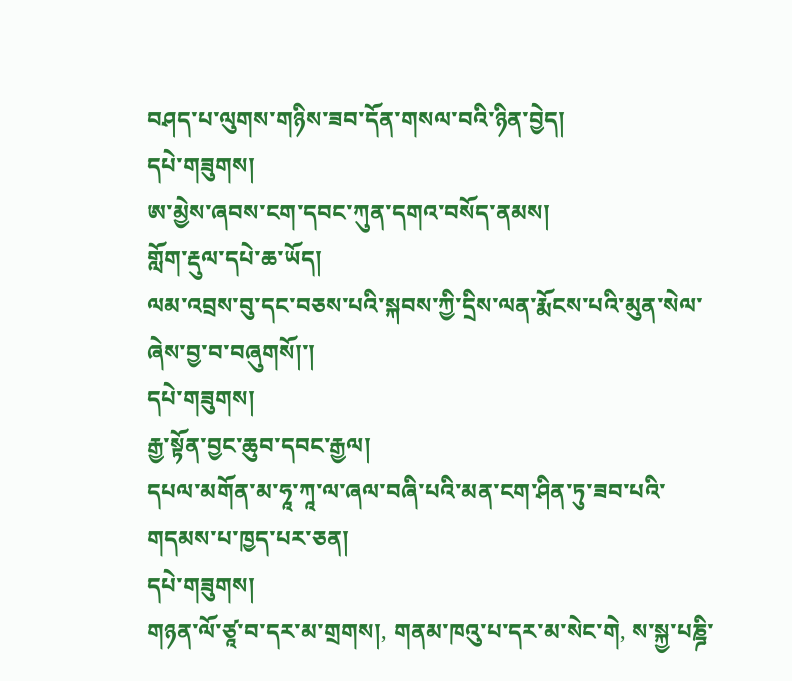བཤད་པ་ལུགས་གཉིས་ཟབ་དོན་གསལ་བའི་ཉིན་བྱེད།
དཔེ་གཟུགས།
ཨ་མྱེས་ཞབས་ངག་དབང་ཀུན་དགའ་བསོད་ནམས།
གློག་རྡུལ་དཔེ་ཆ་ཡོད།
ལམ་འབྲས་བུ་དང་བཅས་པའི་སྐབས་ཀྱི་དྲིས་ལན་རྨོངས་པའི་མུན་སེལ་ཞེས་བྱ་བ་བཞུགསོ།་།
དཔེ་གཟུགས།
རྒྱ་སྟོན་བྱང་ཆུབ་དབང་རྒྱལ།
དཔལ་མགོན་མ་ཧཱ་ཀཱ་ལ་ཞལ་བཞི་པའི་མན་ངག་ཤིན་ཏུ་ཟབ་པའི་གདམས་པ་ཁྱད་པར་ཅན།
དཔེ་གཟུགས།
གཉན་ལོ་ཙཱ་བ་དར་མ་གྲགས།, གནམ་ཁའུ་པ་དར་མ་སེང་གེ, ས་སྐྱ་པཎྜི་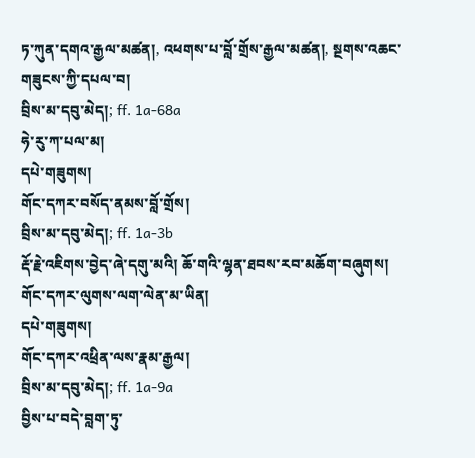ཏ་ཀུན་དགའ་རྒྱལ་མཚན།, འཕགས་པ་བློ་གྲོས་རྒྱལ་མཚན།, སྔགས་འཆང་གཟུངས་ཀྱི་དཔལ་བ།
བྲིས་མ་དབུ་མེད།; ff. 1a-68a
ཧེ་རུ་ཀ་པལ་མ།
དཔེ་གཟུགས།
གོང་དཀར་བསོད་ནམས་བློ་གྲོས།
བྲིས་མ་དབུ་མེད།; ff. 1a-3b
རྡོ་རྗེ་འཇིགས་བྱེད་ཞེ་དགུ་མའི། ཆོ་གའི་ལྷན་ཐབས་རབ་མཆོག་བཞུགས། གོང་དཀར་ལུགས་ལག་ལེན་མ་ཡིན།
དཔེ་གཟུགས།
གོང་དཀར་འཕྲིན་ལས་རྣམ་རྒྱལ།
བྲིས་མ་དབུ་མེད།; ff. 1a-9a
བྱིས་པ་བདེ་བླག་ཏུ་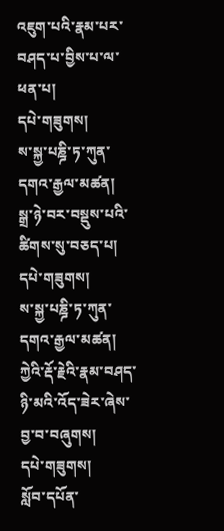འཇུག་པའི་རྣམ་པར་བཤད་པ་བྱིས་པ་ལ་ཕན་པ།
དཔེ་གཟུགས།
ས་སྐྱ་པཎྜི་ཏ་ཀུན་དགའ་རྒྱལ་མཚན།
སྒྲ་ཉེ་བར་བསྡུས་པའི་ཚིགས་སུ་བཅད་པ།
དཔེ་གཟུགས།
ས་སྐྱ་པཎྜི་ཏ་ཀུན་དགའ་རྒྱལ་མཚན།
ཀྱེའི་རྡོ་རྗེའི་རྣམ་བཤད་ཉི་མའི་འོད་ཟེར་ཞེས་བྱ་བ་བཞུགས།
དཔེ་གཟུགས།
སློབ་དཔོན་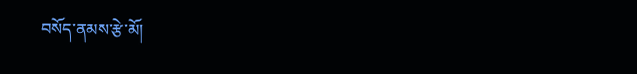བསོད་ནམས་རྩེ་མོ།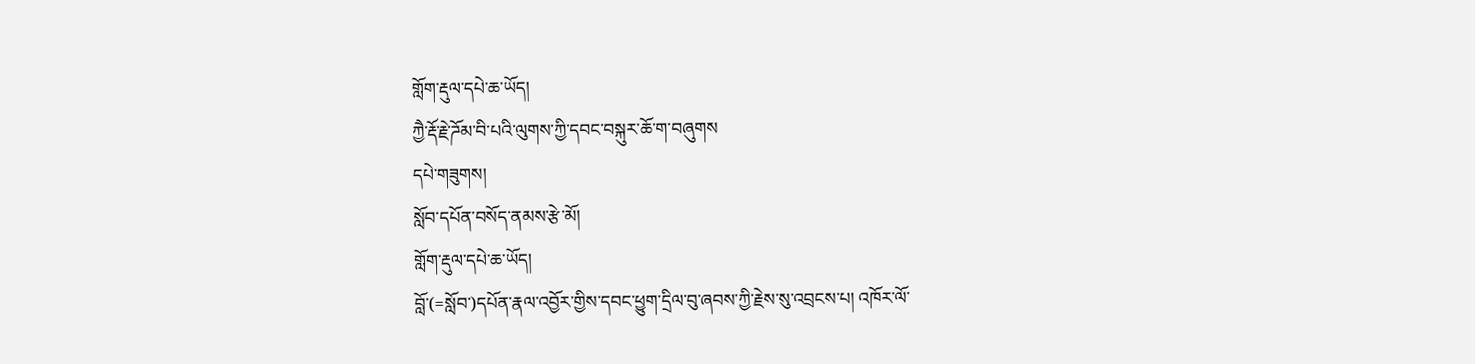གློག་རྡུལ་དཔེ་ཆ་ཡོད།
ཀྱཻ་རྡོ་རྗེ་ཌོམ་བི་པའི་ལུགས་ཀྱི་དབང་བསྐུར་ཆོ་ག་བཞུགས
དཔེ་གཟུགས།
སློབ་དཔོན་བསོད་ནམས་རྩེ་མོ།
གློག་རྡུལ་དཔེ་ཆ་ཡོད།
བློ་(=སློབ་)དཔོན་རྣལ་འབྱོར་གྱིས་དབང་ཕྱུག་དྲིལ་བུ་ཞབས་ཀྱི་རྗེས་སུ་འབྲངས་པ། འཁོར་ལོ་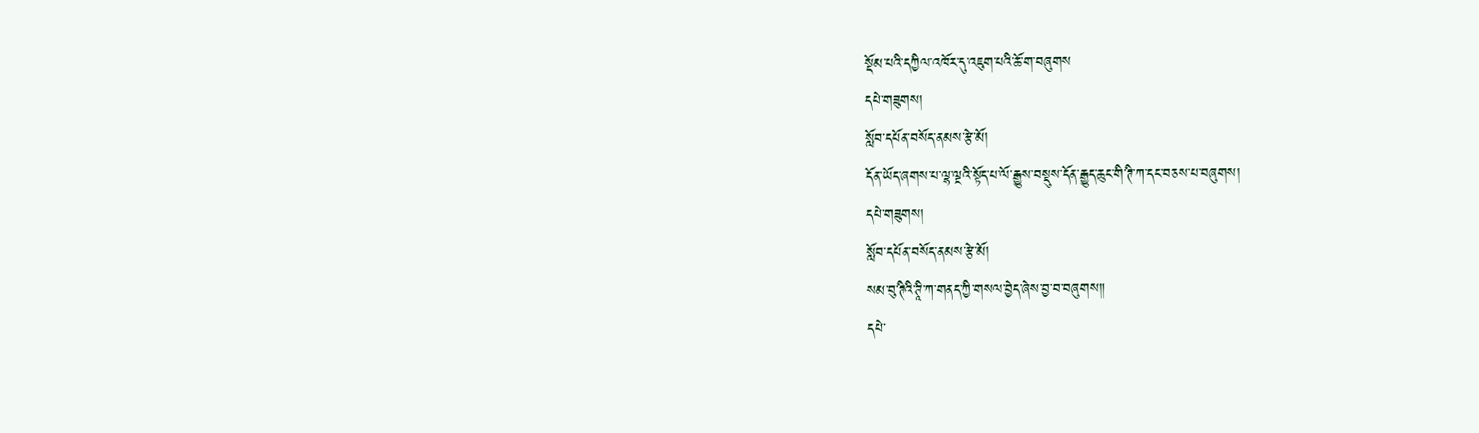སྡོམ་པའི་དཀྱིལ་འཁོར་དུ་འཇུག་པའི་ཆོ་ག་བཞུགས
དཔེ་གཟུགས།
སློབ་དཔོན་བསོད་ནམས་རྩེ་མོ།
དོན་ཡོད་ཞགས་པ་ལྷ་ལྔའི་སྟོད་པ་ལོ་རྒྱུས་བསྡུས་དོན་རྒྱུད་ཆུང་གི་ཊི་ཀ་དང་བཅས་པ་བཞུགས།
དཔེ་གཟུགས།
སློབ་དཔོན་བསོད་ནམས་རྩེ་མོ།
སམ་བུ་ཊིའི་ཊཱི་ཀ་གནད་ཀྱི་གསལ་བྱེད་ཞེས་བྱ་བ་བཞུགས༎
དཔེ་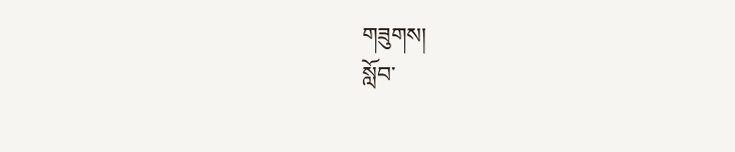གཟུགས།
སློབ་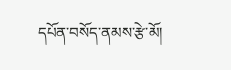དཔོན་བསོད་ནམས་རྩེ་མོ།